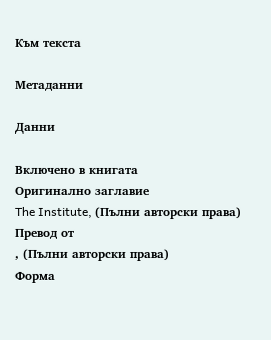Към текста

Метаданни

Данни

Включено в книгата
Оригинално заглавие
The Institute, (Пълни авторски права)
Превод от
, (Пълни авторски права)
Форма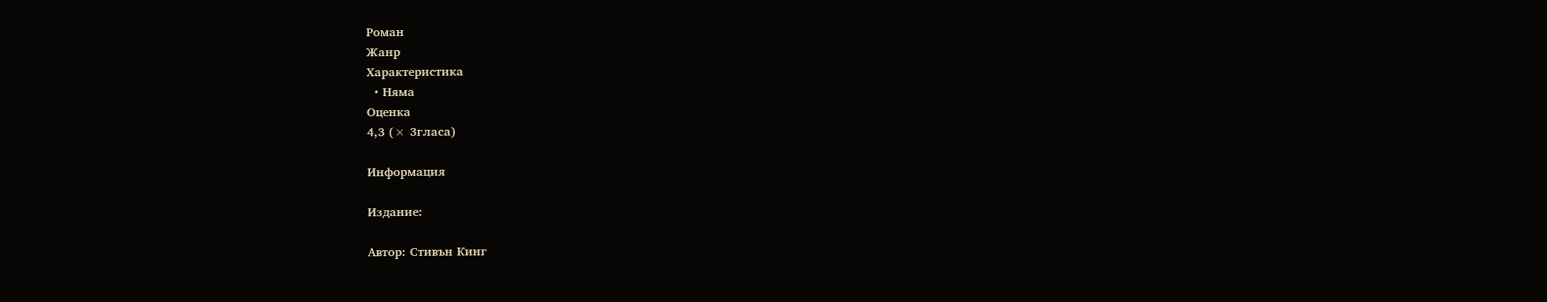Роман
Жанр
Характеристика
  • Няма
Оценка
4,3 (× 3гласа)

Информация

Издание:

Автор: Стивън Кинг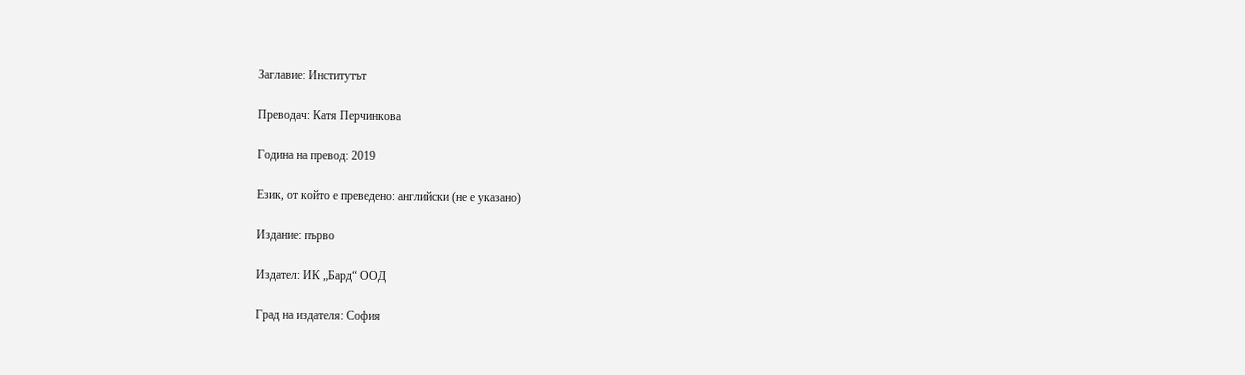Заглавие: Институтът

Преводач: Катя Перчинкова

Година на превод: 2019

Език, от който е преведено: английски (не е указано)

Издание: първо

Издател: ИК „Бард“ ООД

Град на издателя: София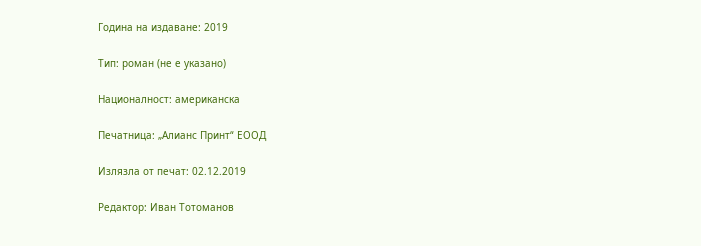Година на издаване: 2019

Тип: роман (не е указано)

Националност: американска

Печатница: „Алианс Принт“ ЕООД

Излязла от печат: 02.12.2019

Редактор: Иван Тотоманов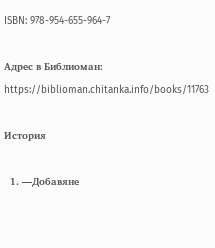ISBN: 978-954-655-964-7

Адрес в Библиоман: https://biblioman.chitanka.info/books/11763

История

  1. —Добавяне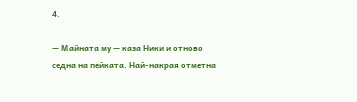4.

— Майната му — каза Ники и отново седна на пейката. Най-накрая отметна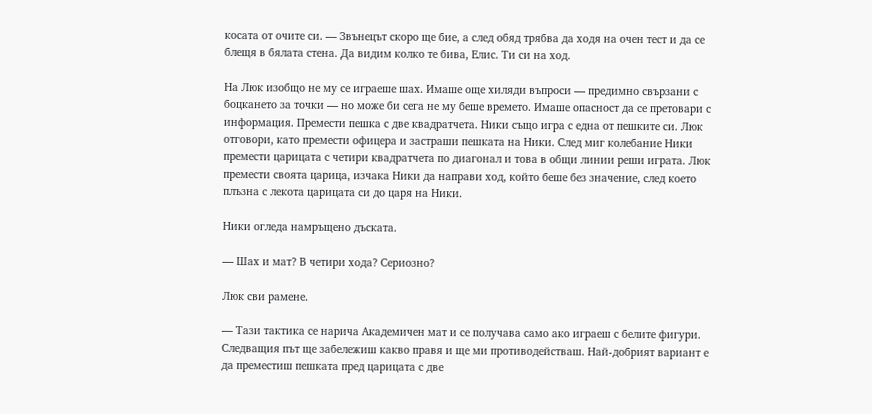косата от очите си. — Звънецът скоро ще бие, а след обяд трябва да ходя на очен тест и да се блещя в бялата стена. Да видим колко те бива, Елис. Ти си на ход.

На Люк изобщо не му се играеше шах. Имаше още хиляди въпроси — предимно свързани с боцкането за точки — но може би сега не му беше времето. Имаше опасност да се претовари с информация. Премести пешка с две квадратчета. Ники също игра с една от пешките си. Люк отговори, като премести офицера и застраши пешката на Ники. След миг колебание Ники премести царицата с четири квадратчета по диагонал и това в общи линии реши играта. Люк премести своята царица, изчака Ники да направи ход, който беше без значение, след което плъзна с лекота царицата си до царя на Ники.

Ники огледа намръщено дъската.

— Шах и мат? В четири хода? Сериозно?

Люк сви рамене.

— Тази тактика се нарича Академичен мат и се получава само ако играеш с белите фигури. Следващия път ще забележиш какво правя и ще ми противодействаш. Най-добрият вариант е да преместиш пешката пред царицата с две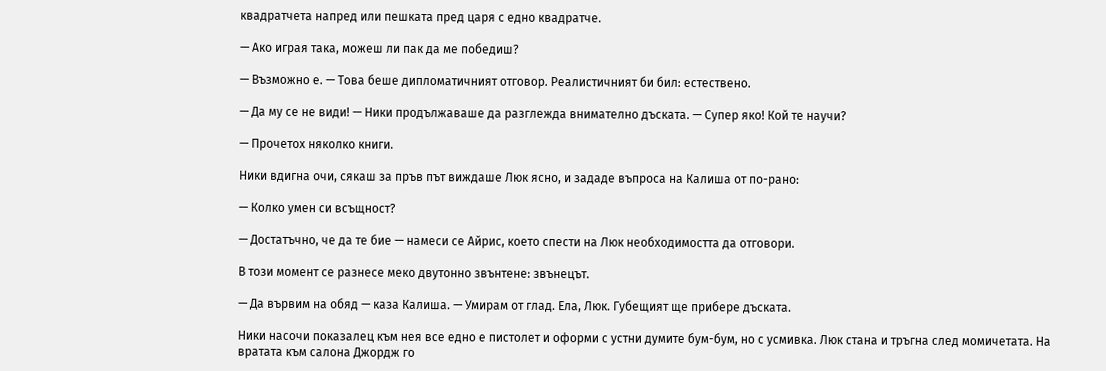квадратчета напред или пешката пред царя с едно квадратче.

— Ако играя така, можеш ли пак да ме победиш?

— Възможно е. — Това беше дипломатичният отговор. Реалистичният би бил: естествено.

— Да му се не види! — Ники продължаваше да разглежда внимателно дъската. — Супер яко! Кой те научи?

— Прочетох няколко книги.

Ники вдигна очи, сякаш за пръв път виждаше Люк ясно, и зададе въпроса на Калиша от по-рано:

— Колко умен си всъщност?

— Достатъчно, че да те бие — намеси се Айрис, което спести на Люк необходимостта да отговори.

В този момент се разнесе меко двутонно звънтене: звънецът.

— Да вървим на обяд — каза Калиша. — Умирам от глад. Ела, Люк. Губещият ще прибере дъската.

Ники насочи показалец към нея все едно е пистолет и оформи с устни думите бум-бум, но с усмивка. Люк стана и тръгна след момичетата. На вратата към салона Джордж го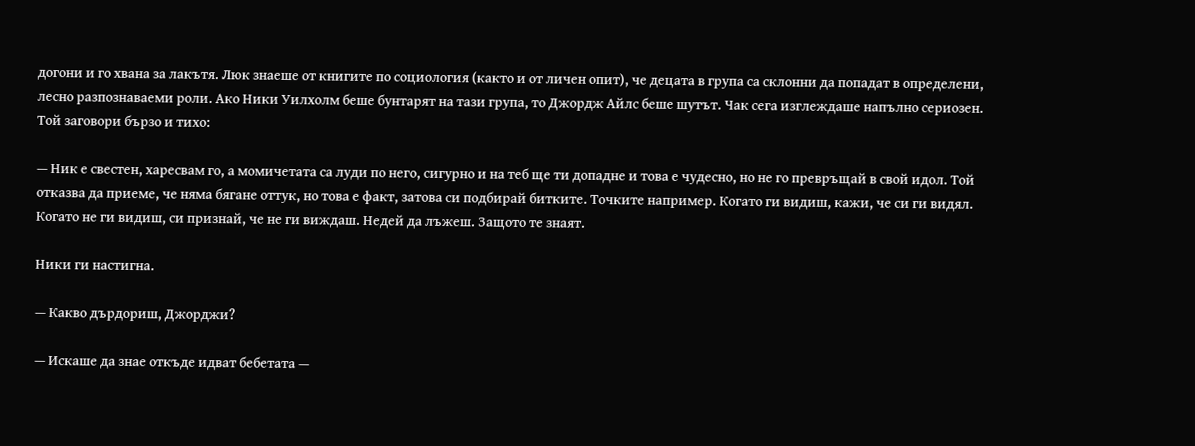догони и го хвана за лакътя. Люк знаеше от книгите по социология (както и от личен опит), че децата в група са склонни да попадат в определени, лесно разпознаваеми роли. Ако Ники Уилхолм беше бунтарят на тази група, то Джордж Айлс беше шутът. Чак сега изглеждаше напълно сериозен. Той заговори бързо и тихо:

— Ник е свестен, харесвам го, а момичетата са луди по него, сигурно и на теб ще ти допадне и това е чудесно, но не го превръщай в свой идол. Той отказва да приеме, че няма бягане оттук, но това е факт, затова си подбирай битките. Точките например. Когато ги видиш, кажи, че си ги видял. Когато не ги видиш, си признай, че не ги виждаш. Недей да лъжеш. Защото те знаят.

Ники ги настигна.

— Какво дърдориш, Джорджи?

— Искаше да знае откъде идват бебетата —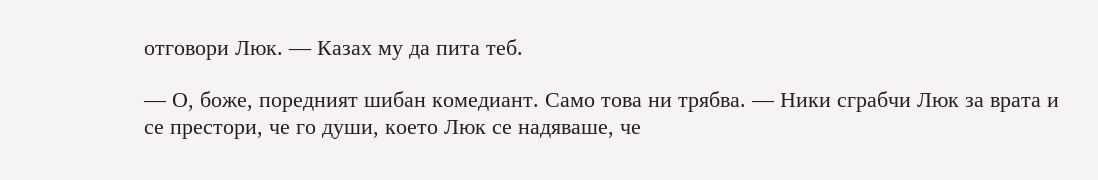отговори Люк. — Казах му да пита теб.

— О, боже, поредният шибан комедиант. Само това ни трябва. — Ники сграбчи Люк за врата и се престори, че го души, което Люк се надяваше, че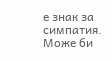е знак за симпатия. Може би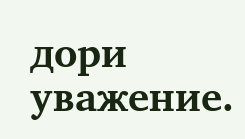дори уважение.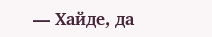— Хайде, да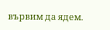вървим да ядем.